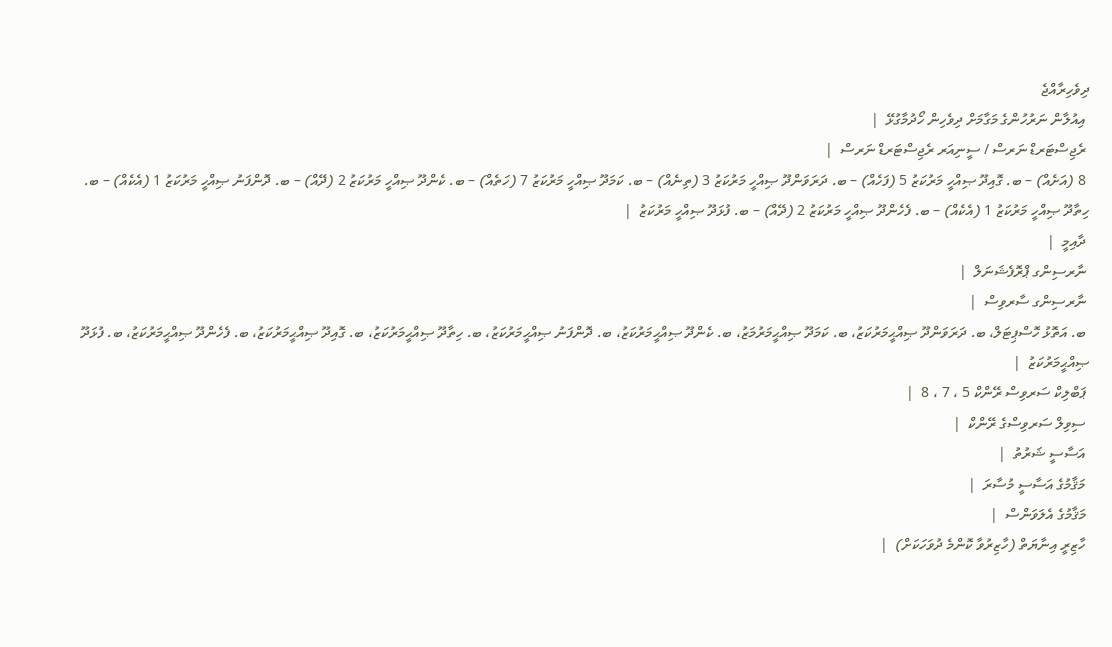ދިވެހިރާއްޖެ
 އިއުލާން ނަރުހުންގެ މަގާމަށް ދިވެހިން ހޯދުމާގުޅޭ  |
 ރެޖިސްޓަރޑް ނަރސް / ސީނިއަރ ރެޖިސްޓަރޑް ނަރސް  |
 8 (އަށެއް) – ބ. ގޮއިދޫ ޞިއްހީ މަރުކަޒު 5 (ފަހެއް) – ބ. ދަރަވަންދޫ ޞިއްހީ މަރުކަޒު 3 (ތިނެއް) – ބ. ކަމަދޫ ޞިއްހީ މަރުކަޒު 7 (ހަތެއް) – ބ. ކެންދޫ ޞިއްހީ މަރުކަޒު 2 (ދޭއް) – ބ. ދޮންފަނު ޞިއްހީ މަރުކަޒު 1 (އެކެއް) – ބ. ހިތާދޫ ޞިއްހީ މަރުކަޒު 1 (އެކެއް) – ބ. ފެހެންދޫ ޞިއްހީ މަރުކަޒު 2 (ދޭއް) – ބ. ފުޅަދޫ ޞިއްހީ މަރުކަޒު  |
 ދާއިމީ  |
 ނާރސިންގ ޕްރޮފެޝަނަލް  |
 ނާރސިންގ ސާރވިސް  |
 ބ. އަތޮޅު ހޮސްޕިޓަލް، ބ. ދަރަވަންދޫ ޞިއްޙީމަރުކަޒު، ބ. ކަމަދޫ ޞިއްޙީމަރުމަޒު، ބ. ކެންދޫ ޞިއްޙީމަރުކަޒު، ބ. ދޮންފަނު ޞިއްޙީމަރުކަޒު، ބ. ހިތާދޫ ޞިއްޙީމަރުކަޒު، ބ. ގޮއިދޫ ޞިއްޙީމަރުކަޒު، ބ. ފެހެންދޫ ޞިއްޙީމަރުކަޒު، ބ. ފުޅަދޫ ޞިއްޙީމަރުކަޒު  |
 ޕަބްލިކް ސަރވިސް ރޭންކް 5 ، 7 ، 8  |
 ސިވިލް ސަރވިސްގެ ރޭންކް  |
 އަސާސީ ޝަރުތު  |
 މަޤާމުގެ އަސާސީ މުސާރަ  |
 މަޤާމުގެ އެލަވަންސް  |
 ހާޒިރީ އިނާޔަތް (ހާޒިރުވާ ކޮންމެ ދުވަހަކަށް)  |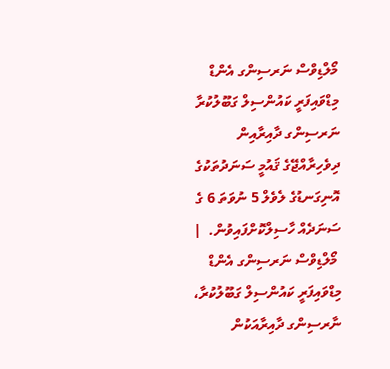މޯލްޑިވްސް ނަރސިންގ އެންޑް މިޑްވައިފަރީ ކައުންސިލް ގަބޫލުކުރާ ނަރސިންގ ދާއިރާއިން ދިވެހިރާއްޖޭގެ ޤައުމީ ސަނަދުތަކުގެ އޮނިގަނޑުގެ ލެވެލް 5 ނުވަތަ 6 ގެ ސަނަދެއް ހާސިލްކޮށްފައިވުން.  |
 މޯލްޑިވްސް ނަރސިންގ އެންޑް މިޑްވައިފަރީ ކައުންސިލް ގަބޫލުކުރާ، ނާރސިންގ ދާއިރާއަކުން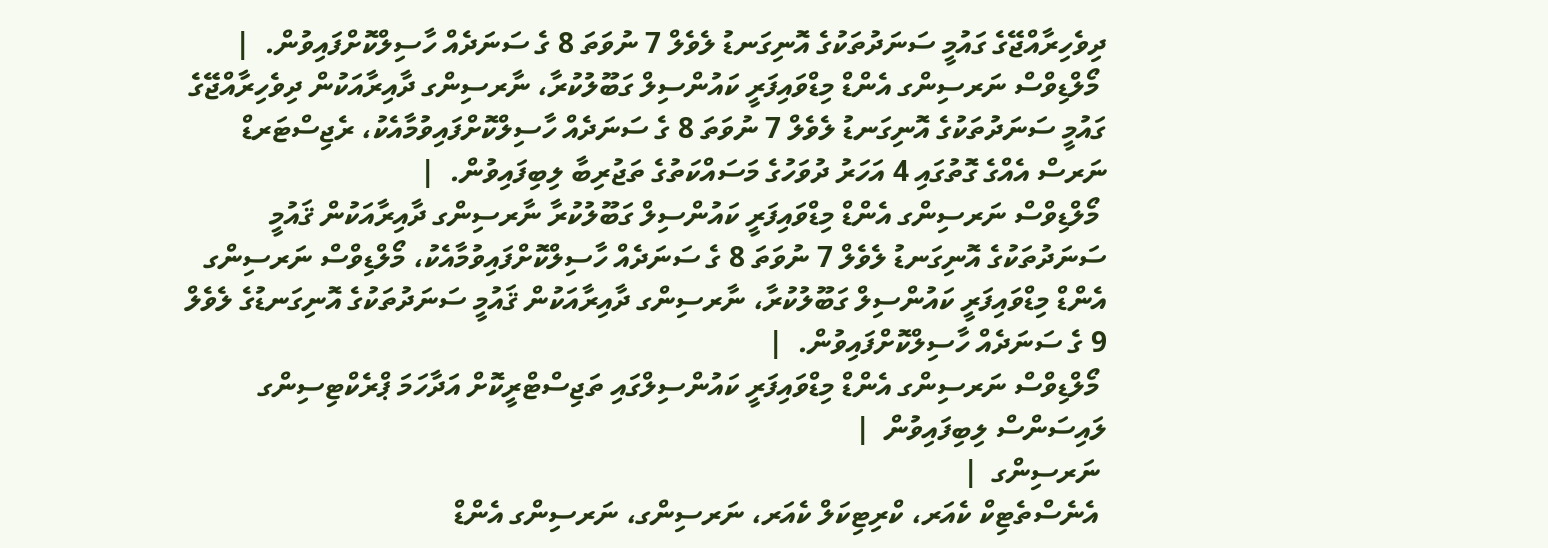ދިވެހިރާއްޖޭގެ ގައުމީ ސަނަދުތަކުގެ އޮނިގަނޑު ލެވެލް 7 ނުވަތަ 8 ގެ ސަނަދެއް ހާސިލްކޮށްފައިވުން.  |
 މޯލްޑިވްސް ނަރސިންގ އެންޑް މިޑްވައިފަރީ ކައުންސިލް ގަބޫލުކުރާ، ނާރސިންގ ދާއިރާއަކުން ދިވެހިރާއްޖޭގެ ގައުމީ ސަނަދުތަކުގެ އޮނިގަނޑު ލެވެލް 7 ނުވަތަ 8 ގެ ސަނަދެއް ހާސިލްކޮށްފައިވުމާއެކު، ރެޖިސްޓަރޑް ނަރސް އެއްގެ ގޮތުގައި 4 އަހަރު ދުވަހުގެ މަސައްކަތުގެ ތަޖުރިބާ ލިބިފައިވުން.  |
 މޯލްޑިވްސް ނަރސިންގ އެންޑް މިޑްވައިފަރީ ކައުންސިލް ގަބޫލުކުރާ ނާރސިންގ ދާއިރާއަކުން ޤައުމީ ސަނަދުތަކުގެ އޮނިގަނޑު ލެވެލް 7 ނުވަތަ 8 ގެ ސަނަދެއް ހާސިލްކޮށްފައިވުމާއެކު، މޯލްޑިވްސް ނަރސިންގ އެންޑް މިޑްވައިފަރީ ކައުންސިލް ގަބޫލުކުރާ، ނާރސިންގ ދާއިރާއަކުން ޤައުމީ ސަނަދުތަކުގެ އޮނިގަނޑުގެ ލެވެލް 9 ގެ ސަނަދެއް ހާސިލްކޮށްފައިވުން.  |
 މޯލްޑިވްސް ނަރސިންގ އެންޑް މިޑްވައިފަރީ ކައުންސިލްގައި ތަޖިސްޓްރީކޮށް އަދާހަމަ ޕްރެކްޓިސިންގ ލައިސަންސް ލިބިފައިވުން  |
 ނަރސިންގ  |
 އެނެސްތެޓިކް ކެއަރ، ކްރިޓިކަލް ކެއަރ، ނަރސިންގ، ނަރސިންގ އެންޑް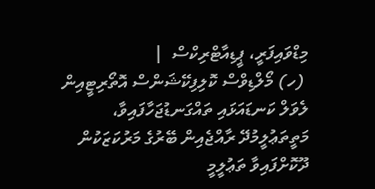މިޑްވައިފަރީ، ޕީޑިއާޓްރިކްސް  |
 (ހ) މޯލްޑިވްސް ކޮލިފިކޭޝަންސް އޮތޯރިޓީއިން ލެވަލް ކަނޑައަޅައި ތައްގަނޑުޖަހާފައިވާ، މަތީތަޢުލީމުދޭ ރާއްޖެއިން ބޭރުގެ މަރުކަޒަކުން ދޫކޮށްފައިވާ ތަޢުލީމީ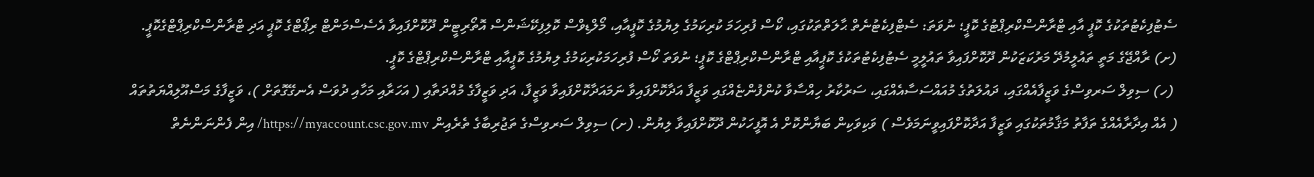ސެޓުފިކެޓުތަކުގެ ކޮޕީ އާއި ޓްރާންސްކްރިޕްޓުގެ ކޮޕީ؛ ނުވަތަ: ސެޓްފިކެޓުނެތް ޙާލަތްތަކުގައި، ކޯސް ފުރިހަމަ ކުރިކަމުގެ ލިޔުމުގެ ކޮޕީއާއި، މޯލްޑިވްސް ކޮލިފިކޭޝަންސް އޮތޯރިޓީން ދޫކޮށްފައިވާ އެސެސްމަންޓް ރިޕޯޓްގެ ކޮޕީ އަދި ޓްރާންސްކްރިޕްޓްގެކޮޕީ. (ށ) ރާއްޖޭގެ މަތީ ތައުލީމުދޭ މަރުކަޒަކުން ދޫކޮށްފައިވާ ތައުލީމީ ސެޓުފިކެޓުތަކުގެ ކޮޕީއާއި ޓްރާންސްކްރިޕްޓްގެ ކޮޕީ؛ ނުވަތަ ކޯސް ފުރިހަމަކުރިކަމުގެ ލިޔުމުގެ ކޮޕީއާއި ޓްރާންސްކްރިޕްޓްގެ ކޮޕީ.
 (ހ) ސިވިލް ސަރވިސްގެ ވަޒީފާއެއްގައި، ދައުލަތުގެ މުއައްސަސާއެއްގައި، ސަރުކާރު ހިއްސާވާ ކުންފުންޏެއްގައި ވަޒީފާ އަދާކޮށްފައިވާ ނަމައަދާކޮށްފައިވާ ވަޒީފާ، އަދި ވަޒީފާގެ މުއްދަތާއި ( އަހަރާއި މަހާއި ދުވަސް އެނގޭގޮތަށް )، ވަޒީފާގެ މަސްއޫލިއްޔަތުތައް ( އެއް އިދާރާއެއްގެ ތަފާތު މަޤާމުތަކުގައި ވަޒީފާ އަދާކޮށްފައިވީނަމަވެސް ) ވަކިވަކިން ބަޔާންކޮށް އެ އޮފީހަކުން ދޫކޮށްފައިވާ ލިޔުން. (ށ) ސިވިލް ސަރވިސްގެ ތަޖުރިބާގެ ތެރެއިން https://myaccount.csc.gov.mv/ އިން ފެންނަންނެތް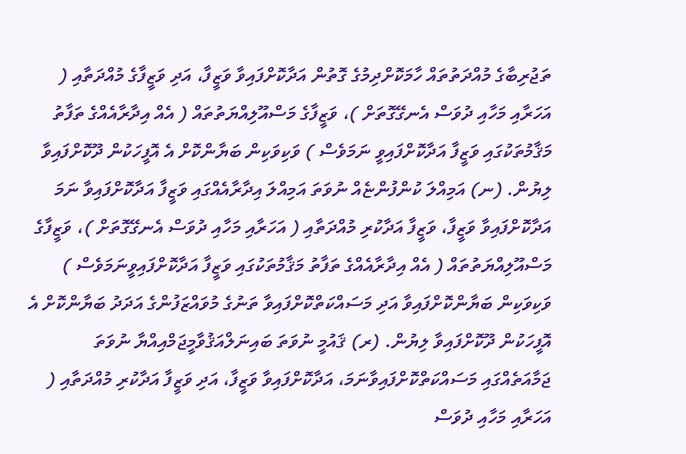ތަޖުރިބާގެ މުއްދަތުތައް ހާމަކޮށްދިމުގެ ގޮތުން އަދާކޮށްފައިވާ ވަޒީފާ، އަދި ވަޒީފާގެ މުއްދަތާއި ( އަހަރާއި މަހާއި ދުވަސް އެނގޭގޮތަށް )، ވަޒީފާގެ މަސްއޫލިއްޔަތުތައް ( އެއް އިދާރާއެއްގެ ތަފާތު މަޤާމުތަކުގައި ވަޒީފާ އަދާކޮށްފައިވީ ނަމަވެސް ) ވަކިވަކިން ބަޔާންކޮށް އެ އޮފީހަކުން ދޫކޮށްފައިވާ ލިޔުން. (ނ) އަމިއްލަ ކުންފުންޏެއް ނުވަތަ އަމިއްލަ އިދާރާއެއްގައި ވަޒީފާ އަދާކޮށްފައިވާ ނަމަ އަދާކޮށްފައިވާ ވަޒީފާ، ވަޒީފާ އަދާކުރި މުއްދަތާއި ( އަހަރާއި މަހާއި ދުވަސް އެނގޭގޮތަށް )، ވަޒީފާގެ މަސްއޫލިއްޔަތުތައް ( އެއް އިދާރާއެއްގެ ތަފާތު މަޤާމުތަކުގައި ވަޒީފާ އަދާކޮށްފައިވީނަމަވެސް ) ވަކިވަކިން ބަޔާންކޮށްފައިވާ އަދި މަސައްކަތްކޮށްފައިވާ ތަނުގެ މުވައްޒަފުންގެ އަދަދު ބަޔާންކޮށް އެ އޮފީހަކުން ދޫކޮށްފައިވާ ލިޔުން. (ރ) ޤައުމީ ނުވަތަ ބައިނަލްއަޤުވާމީޖަމްއިއްޔާ ނުވަތަ ޖަމާއަތެއްގައި މަސައްކަތްކޮށްފައިވާނަމަ، އަދާކޮށްފައިވާ ވަޒީފާ، އަދި ވަޒީފާ އަދާކުރި މުއްދަތާއި ( އަހަރާއި މަހާއި ދުވަސް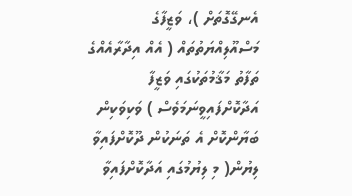އެނގޭގޮތަށް )، ވަޒީފާގެ މަސްއޫލިއްޔަތުތައް ( އެއް އިދާރާއެއްގެ ތަފާތު މަޤާމުތަކުގައި ވަޒީފާ އަދާކޮށްފައިވީނަމަވެސް ) ވަކިވަކިން ބަޔާންކޮށް އެ ތަނަކުން ދޫކޮށްފައިވާ ލިޔުން( މި ލިޔުމުގައި އަދާކޮށްފައިވާ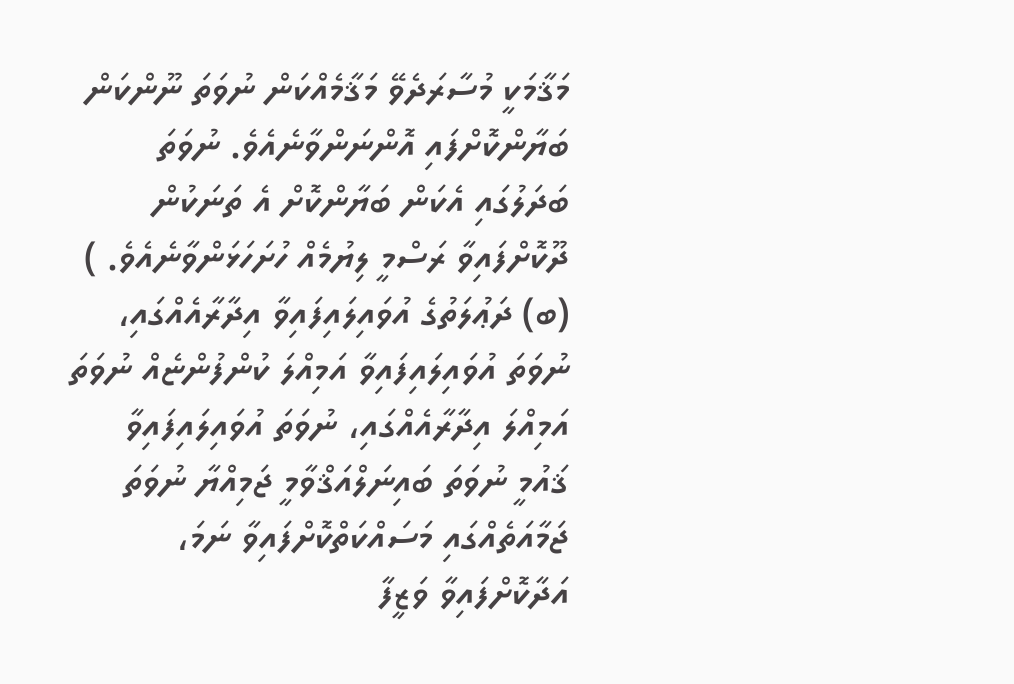މަޤާމަކީ މުސާރަދެވޭ މަޤާމެއްކަން ނުވަތަ ނޫންކަން ބަޔާންކޮށްފައި އޮންނަންވާނެއެވެ. ނުވަތަ ބަދަލުގައި އެކަން ބަޔާންކޮށް އެ ތަނަކުން ދޫކޮށްފައިވާ ރަސްމީ ލިޔުމެއް ހުށަހަޅަންވާނެއެވެ. ) (ބ) ދަޢުލަތުގެ އުވައިލައިފައިވާ އިދާރާއެއްގައި، ނުވަތަ އުވައިލައިފައިވާ އަމިއްލަ ކުންފުންޏެއް ނުވަތަ އަމިއްލަ އިދާރާއެއްގައި، ނުވަތަ އުވައިލައިފައިވާ ޤައުމީ ނުވަތަ ބައިނަލްއަޤްވާމީ ޖަމިއްޔާ ނުވަތަ ޖަމާއަތެއްގައި މަސައްކަތްކޮށްފައިވާ ނަމަ، އަދާކޮށްފައިވާ ވަޒީފާ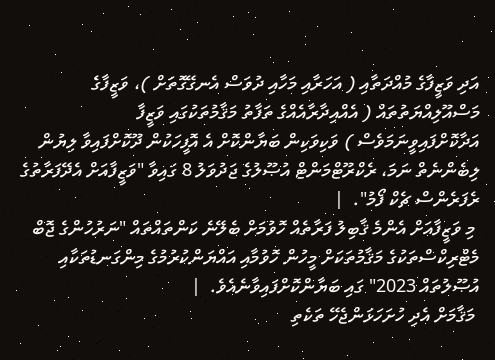އަދި ވަޒީފާގެ މުއްދަތާއި ( އަހަރާއި މަހާއި ދުވަސް އެނގޭގޮތަށް )، ވަޒީފާގެ މަސްއޫލިއްޔަތުތައް ( އެއްއިދާރާއެއްގެ ތަފާތު މަޤާމުތަކުގައި ވަޒީފާ އަދާކޮށްފައިވީނަމަވެސް ) ވަކިވަކިން ބަޔާންކޮށް އެ އޮފީހަކުން ދޫކޮށްފައިވާ ލިޔުން ލިބެންނެތް ނަމަ، ރެކްރޫޓްމަންޓް އުޞޫލުގެ ޖަދުވަލު 8 ގައިވާ "ވަޒީފާއަށް އެދޭފަރާތުގެ ރެފަރެންސް ޗެކް ފޯމު".  |
 މި ވަޒީފާއަށް އެންމެ ޤާބިލު ފަރާތެއް ހޮވުމަށް ބެލޭނެ ކަންތައްތައް "ނަރުހުންގެ ޖޮބް މެޓްރިކްސްތަކުގެ މަޤާމުތަކަށް މީހުން ހޮވުމާއި އައްޔަންކުރުމުގެ މިންގަނޑުތަކާއި އުޞޫލުތައް 2023" ގައި ބަޔާންކޮށްފައިވާނެއެވެ.  |
 މަޤާމަށް އެދި ހުށަހަޅަންޖެހޭ ތަކެތި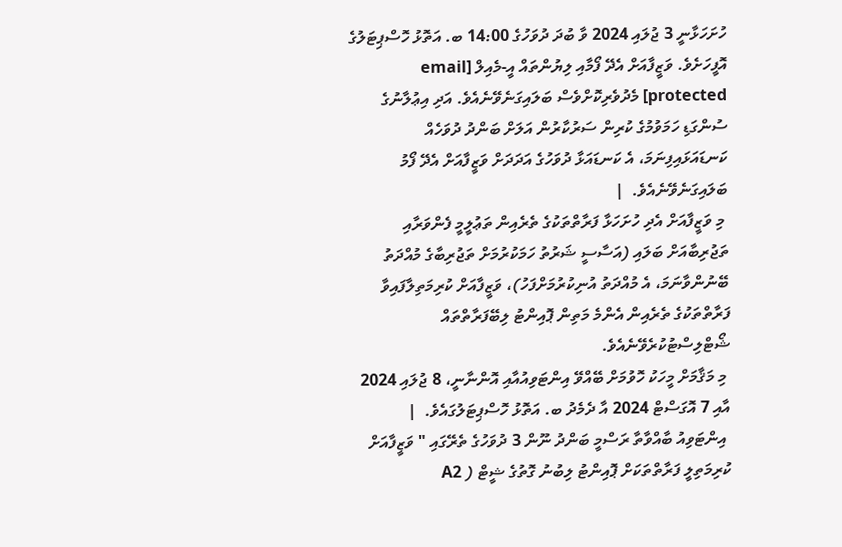ހުށަހަޅާނީ 3 ޖުލައި 2024 ވާ ބުދަ ދުވަހުގެ 14:00 ބ. އަތޮޅު ހޮސްޕިޓަލުގެ އޮފީހަށެވެ. ވަޒީފާއަށް އެދޭ ފޯމާއި ލިޔުންތައް އީ-މެއިލް [email protected] މެދުވެރިކޮށްވެސް ބަލައިގަނެވޭނެއެވެ. އަދި އިޢުލާނުގެ ސުންގަޑި ހަމަވުމުގެ ކުރިން ސަރުކާރުން އަލަށް ބަންދު ދުވަހެއް ކަނޑައަޅައިފިނަމަ، އެ ކަނޑައަޅާ ދުވަހުގެ އަދަދަށް ވަޒީފާއަށް އެދޭ ފޯމު ބަލައިގަނެވޭނެއެވެ.  |
 މި ވަޒީފާއަށް އެދި ހުށަހަޅާ ފަރާތްތަކުގެ ތެރެއިން ތަޢުލީމީ ފެންވަރާއި ތަޖުރިބާއަށް ބަލައި (އަސާސީ ޝަރުތު ހަމަކުރުމަށް ތަޖުރިބާގެ މުއްދަތު ބޭނުންވާނަމަ، އެ މުއްދަތު އުނިކުރުމަށްފަހު)، ވަޒީފާއަށް ކުރިމަތިލާފައިވާ ފަރާތްތަކުގެ ތެރެއިން އެންމެ މަތިން ޕޮއިންޓު ލިބޭފަރާތްތައް ޝޯޓްލިސްޓުކުރެވޭނެއެވެ.
 މި މަޤާމަށް މީހަކު ހޮވުމަށް ބޭއްވޭ އިންޓަވިއުއާއި އޮންނާނީ، 8 ޖުލައި 2024 އާއި 7 އޮގަސްޓް 2024 އާ ދެމެދު ބ. އަތޮޅު ހޮސްޕިޓަލުގައެވެ.  |
 އިންޓަވިއު ބާއްވާތާ ރަސްމީ ބަންދު ނޫން 3 ދުވަހުގެ ތެރޭގައި " ވަޒީފާއަށް ކުރިމަތިލީ ފަރާތްތަކަށް ޕޮއިންޓު ލިބުނު ގޮތުގެ ޝީޓް ( A2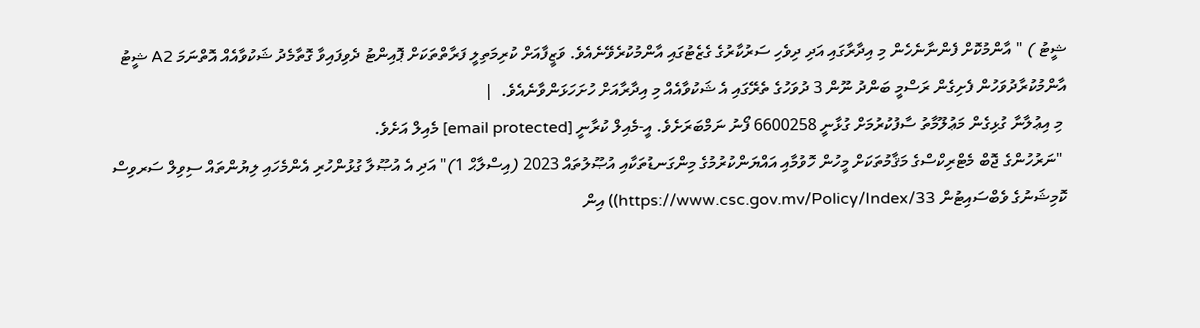ޝީޓު ) " އާންމުކޮށް ފެންނާނެހެން މި އިދާރާގައި އަދި ދިވެހި ސަރުކާރުގެ ގެޒެޓުގައި އާންމުކުރެވޭނެއެވެ. ވަޒީފާއަށް ކުރިމަތިލީ ފަރާތްތަކަށް ޕޮއިންޓު ދެވިފައިވާ ގޮތާމެދު ޝަކުވާއެއް އޮތްނަމަ A2 ޝީޓު އާންމުކުރާދުވަހުން ފެށިގެން ރަސްމީ ބަންދު ނޫން 3 ދުވަހުގެ ތެރޭގައި އެ ޝަކުވާއެއް މި އިދާރާއަށް ހުށަހަޅަންވާނެއެވެ.  |
 މި އިޢުލާނާ ގުޅިގެން މަޢުލޫމާތު ސާފުކުރުމަށް ގުޅާނީ 6600258 ފޯނު ނަމްބަރަށެވެ. އީ-މެއިލް ކުރާނީ [email protected] މެއިލް އަށެވެ.
 "ނަރުހުންގެ ޖޮބް މެޓްރިކްސްގެ މަޤާމުތަކަށް މީހުން ހޮވުމާއި އައްޔަންކުރުމުގެ މިންގަނޑުތަކާއި އުޞޫލުތައް 2023 (އިސްލާޙް 1)" އަދި އެ އުޞޫލާ ގުޅުންހުރި އެންމެހައި ލިޔުންތައް ސިވިލް ސަރވިސް ކޮމިޝަނުގެ ވެބްސައިޓުން https://www.csc.gov.mv/Policy/Index/33)) އިން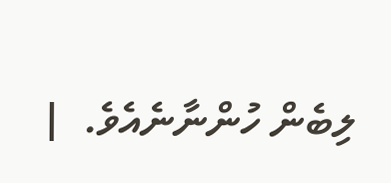ލިބެން ހުންނާނެއެވެ.  |